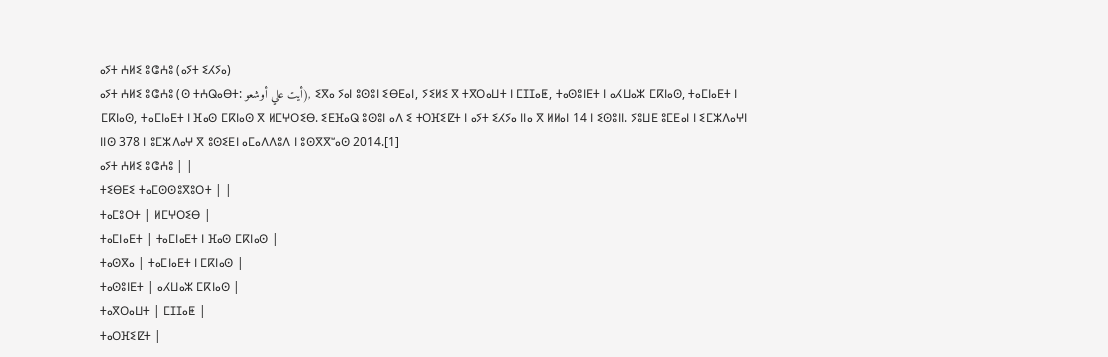ⴰⵢⵜ ⵄⵍⵉ ⵓⵛⵄⵓ (ⴰⵢⵜ ⵉⵃⵢⴰ)
ⴰⵢⵜ ⵄⵍⵉ ⵓⵛⵄⵓ (ⵙ ⵜⵄⵕⴰⴱⵜ: أيت علي أوشعو), ⵉⴳⴰ ⵢⴰⵏ ⵓⵙⵓⵏ ⵉⴱⴹⴰⵏ, ⵢⵉⵍⵉ ⴳ ⵜⴳⵔⴰⵡⵜ ⵏ ⵎⵊⵊⴰⵟ, ⵜⴰⵙⵓⵏⴹⵜ ⵏ ⴰⵃⵡⴰⵣ ⵎⴽⵏⴰⵙ, ⵜⴰⵎⵏⴰⴹⵜ ⵏ ⵎⴽⵏⴰⵙ, ⵜⴰⵎⵏⴰⴹⵜ ⵏ ⴼⴰⵙ ⵎⴽⵏⴰⵙ ⴳ ⵍⵎⵖⵔⵉⴱ. ⵉⴹⴼⴰⵕ ⵓⵙⵓⵏ ⴰⴷ ⵉ ⵜⵔⴼⵉⵇⵜ ⵏ ⴰⵢⵜ ⵉⵃⵢⴰ ⵏⵏⴰ ⴳ ⵍⵍⴰⵏ 14 ⵏ ⵉⵙⵓⵏⵏ. ⵢⵓⵡⴹ ⵓⵎⴹⴰⵏ ⵏ ⵉⵎⵣⴷⴰⵖⵏ ⵏⵏⵙ 378 ⵏ ⵓⵎⵣⴷⴰⵖ ⴳ ⵓⵙⵉⴹⵏ ⴰⵎⴰⴷⴷⵓⴷ ⵏ ⵓⵙⴳⴳⵯⴰⵙ 2014.[1]
ⴰⵢⵜ ⵄⵍⵉ ⵓⵛⵄⵓ | |
ⵜⵉⴱⴹⵉ ⵜⴰⵎⵙⵙⵓⴳⵓⵔⵜ | |
ⵜⴰⵎⵓⵔⵜ | ⵍⵎⵖⵔⵉⴱ |
ⵜⴰⵎⵏⴰⴹⵜ | ⵜⴰⵎⵏⴰⴹⵜ ⵏ ⴼⴰⵙ ⵎⴽⵏⴰⵙ |
ⵜⴰⵙⴳⴰ | ⵜⴰⵎⵏⴰⴹⵜ ⵏ ⵎⴽⵏⴰⵙ |
ⵜⴰⵙⵓⵏⴹⵜ | ⴰⵃⵡⴰⵣ ⵎⴽⵏⴰⵙ |
ⵜⴰⴳⵔⴰⵡⵜ | ⵎⵊⵊⴰⵟ |
ⵜⴰⵔⴼⵉⵇⵜ |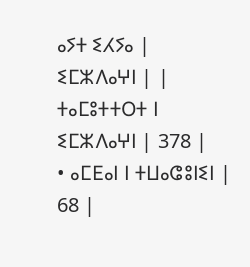ⴰⵢⵜ ⵉⵃⵢⴰ |
ⵉⵎⵣⴷⴰⵖⵏ | |
ⵜⴰⵎⵓⵜⵜⵔⵜ ⵏ ⵉⵎⵣⴷⴰⵖⵏ | 378 |
• ⴰⵎⴹⴰⵏ ⵏ ⵜⵡⴰⵛⵓⵏⵉⵏ | 68 |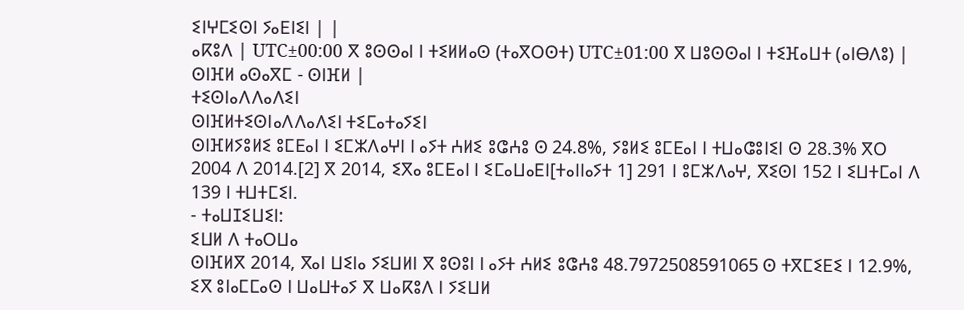ⵉⵏⵖⵎⵉⵙⵏ ⵢⴰⴹⵏⵉⵏ | |
ⴰⴽⵓⴷ | UTC±00:00 ⴳ ⵓⵙⵙⴰⵏ ⵏ ⵜⵉⵍⵍⴰⵙ (ⵜⴰⴳⵔⵙⵜ) UTC±01:00 ⴳ ⵡⵓⵙⵙⴰⵏ ⵏ ⵜⵉⴼⴰⵡⵜ (ⴰⵏⴱⴷⵓ) |
ⵙⵏⴼⵍ ⴰⵙⴰⴳⵎ - ⵙⵏⴼⵍ |
ⵜⵉⵙⵏⴰⴷⴷⴰⴷⵉⵏ
ⵙⵏⴼⵍⵜⵉⵙⵏⴰⴷⴷⴰⴷⵉⵏ ⵜⵉⵎⴰⵜⴰⵢⵉⵏ
ⵙⵏⴼⵍⵢⵓⵍⵉ ⵓⵎⴹⴰⵏ ⵏ ⵉⵎⵣⴷⴰⵖⵏ ⵏ ⴰⵢⵜ ⵄⵍⵉ ⵓⵛⵄⵓ ⵙ 24.8%, ⵢⵓⵍⵉ ⵓⵎⴹⴰⵏ ⵏ ⵜⵡⴰⵛⵓⵏⵉⵏ ⵙ 28.3% ⴳⵔ 2004 ⴷ 2014.[2] ⴳ 2014, ⵉⴳⴰ ⵓⵎⴹⴰⵏ ⵏ ⵉⵎⴰⵡⴰⴹⵏ[ⵜⴰⵏⵏⴰⵢⵜ 1] 291 ⵏ ⵓⵎⵣⴷⴰⵖ, ⴳⵉⵙⵏ 152 ⵏ ⵉⵡⵜⵎⴰⵏ ⴷ 139 ⵏ ⵜⵡⵜⵎⵉⵏ.
- ⵜⴰⵡⵊⵉⵡⵉⵏ:
ⵉⵡⵍ ⴷ ⵜⴰⵔⵡⴰ
ⵙⵏⴼⵍⴳ 2014, ⴳⴰⵏ ⵡⵉⵏⴰ ⵢⵉⵡⵍⵏ ⴳ ⵓⵙⵓⵏ ⵏ ⴰⵢⵜ ⵄⵍⵉ ⵓⵛⵄⵓ 48.7972508591065 ⵙ ⵜⴳⵎⵉⴹⵉ ⵏ 12.9%, ⵉⴳ ⵓⵏⴰⵎⵎⴰⵙ ⵏ ⵡⴰⵡⵜⴰⵢ ⴳ ⵡⴰⴽⵓⴷ ⵏ ⵢⵉⵡⵍ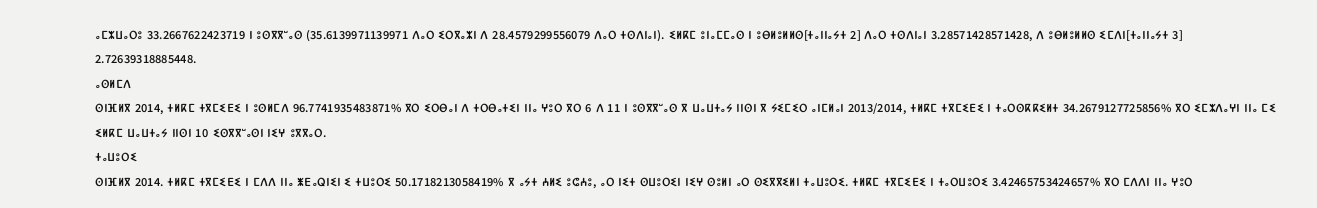ⴰⵎⵣⵡⴰⵔⵓ 33.2667622423719 ⵏ ⵓⵙⴳⴳⵯⴰⵙ (35.6139971139971 ⴷⴰⵔ ⵉⵔⴳⴰⵣⵏ ⴷ 28.4579299556079 ⴷⴰⵔ ⵜⵙⴷⵏⴰⵏ). ⵉⵍⴽⵎ ⵓⵏⴰⵎⵎⴰⵙ ⵏ ⵓⴱⵍⵓⵍⵍⵙ[ⵜⴰⵏⵏⴰⵢⵜ 2] ⴷⴰⵔ ⵜⵙⴷⵏⴰⵏ 3.28571428571428, ⴷ ⵓⴱⵍⵓⵍⵍⵙ ⵉⵎⴷⵏ[ⵜⴰⵏⵏⴰⵢⵜ 3] 2.72639318885448.
ⴰⵙⵍⵎⴷ
ⵙⵏⴼⵍⴳ 2014, ⵜⵍⴽⵎ ⵜⴳⵎⵉⴹⵉ ⵏ ⵓⵙⵍⵎⴷ 96.7741935483871% ⴳⵔ ⵉⵔⴱⴰⵏ ⴷ ⵜⵔⴱⴰⵜⵉⵏ ⵏⵏⴰ ⵖⵓⵔ ⴳⵔ 6 ⴷ 11 ⵏ ⵓⵙⴳⴳⵯⴰⵙ ⴳ ⵡⴰⵡⵜⴰⵢ ⵏⵏⵙⵏ ⴳ ⵢⵉⵎⵉⵔ ⴰⵏⵎⵍⴰⵏ 2013/2014, ⵜⵍⴽⵎ ⵜⴳⵎⵉⴹⵉ ⵏ ⵜⴰⵔⵙⴽⴽⵉⵍⵜ 34.2679127725856% ⴳⵔ ⵉⵎⵣⴷⴰⵖⵏ ⵏⵏⴰ ⵎⵉ ⵉⵍⴽⵎ ⵡⴰⵡⵜⴰⵢ ⵏⵏⵙⵏ 10 ⵉⵙⴳⴳⵯⴰⵙⵏ ⵏⵉⵖ ⵓⴳⴳⴰⵔ.
ⵜⴰⵡⵓⵔⵉ
ⵙⵏⴼⵍⴳ 2014. ⵜⵍⴽⵎ ⵜⴳⵎⵉⴹⵉ ⵏ ⵎⴷⴷ ⵏⵏⴰ ⵥⴹⴰⵕⵏⵉⵏ ⵉ ⵜⵡⵓⵔⵉ 50.1718213058419% ⴳ ⴰⵢⵜ ⵄⵍⵉ ⵓⵛⵄⵓ, ⴰⵔ ⵏⵉⵜ ⵙⵡⵓⵔⵉⵏ ⵏⵉⵖ ⵙⵓⵍⵏ ⴰⵔ ⵙⵉⴳⴳⵉⵍⵏ ⵜⴰⵡⵓⵔⵉ. ⵜⵍⴽⵎ ⵜⴳⵎⵉⴹⵉ ⵏ ⵜⴰⵔⵡⵓⵔⵉ 3.42465753424657% ⴳⵔ ⵎⴷⴷⵏ ⵏⵏⴰ ⵖⵓⵔ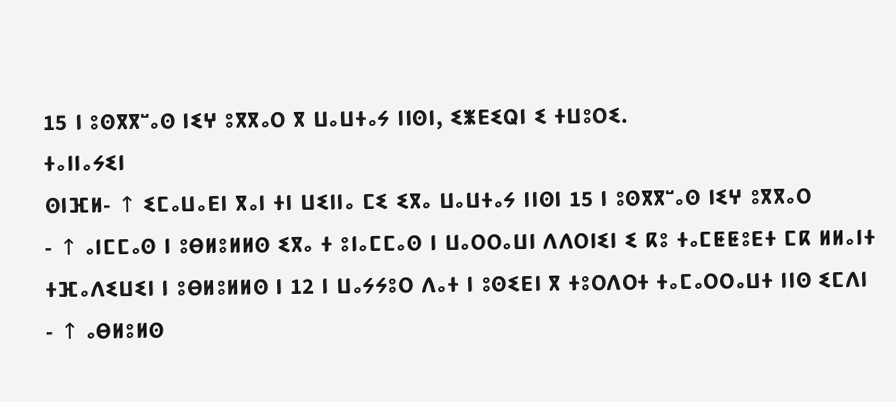15 ⵏ ⵓⵙⴳⴳⵯⴰⵙ ⵏⵉⵖ ⵓⴳⴳⴰⵔ ⴳ ⵡⴰⵡⵜⴰⵢ ⵏⵏⵙⵏ, ⵉⵥⴹⵉⵕⵏ ⵉ ⵜⵡⵓⵔⵉ.
ⵜⴰⵏⵏⴰⵢⵉⵏ
ⵙⵏⴼⵍ- ↑ ⵉⵎⴰⵡⴰⴹⵏ ⴳⴰⵏ ⵜⵏ ⵡⵉⵏⵏⴰ ⵎⵉ ⵉⴳⴰ ⵡⴰⵡⵜⴰⵢ ⵏⵏⵙⵏ 15 ⵏ ⵓⵙⴳⴳⵯⴰⵙ ⵏⵉⵖ ⵓⴳⴳⴰⵔ
- ↑ ⴰⵏⵎⵎⴰⵙ ⵏ ⵓⴱⵍⵓⵍⵍⵙ ⵉⴳⴰ ⵜ ⵓⵏⴰⵎⵎⴰⵙ ⵏ ⵡⴰⵔⵔⴰⵡⵏ ⴷⴷⵔⵏⵉⵏ ⵉ ⴽⵓ ⵜⴰⵎⵟⵟⵓⴹⵜ ⵎⴽ ⵍⵍⴰⵏⵜ ⵜⴼⴰⴷⵉⵡⵉⵏ ⵏ ⵓⴱⵍⵓⵍⵍⵙ ⵏ 12 ⵏ ⵡⴰⵢⵢⵓⵔ ⴷⴰⵜ ⵏ ⵓⵙⵉⴹⵏ ⴳ ⵜⵓⵔⴷⵔⵜ ⵜⴰⵎⴰⵔⵔⴰⵡⵜ ⵏⵏⵙ ⵉⵎⴷⵏ
- ↑ ⴰⴱⵍⵓⵍⵙ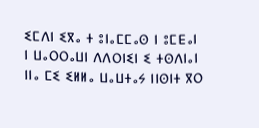ⵉⵎⴷⵏ ⵉⴳⴰ ⵜ ⵓⵏⴰⵎⵎⴰⵙ ⵏ ⵓⵎⴹⴰⵏ ⵏ ⵡⴰⵔⵔⴰⵡⵏ ⴷⴷⵔⵏⵉⵏ ⵉ ⵜⵙⴷⵏⴰⵏ ⵏⵏⴰ ⵎⵉ ⵉⵍⵍⴰ ⵡⴰⵡⵜⴰⵢ ⵏⵏⵙⵏⵜ ⴳⵔ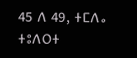45 ⴷ 49, ⵜⵎⴷⴰ ⵜⵓⴷⵔⵜ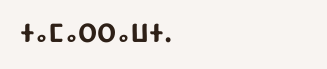ⵜⴰⵎⴰⵔⵔⴰⵡⵜ.